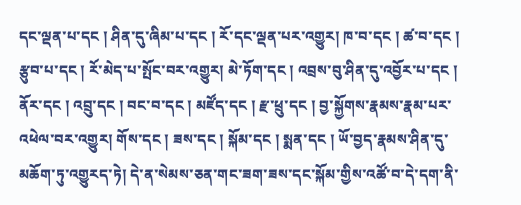དང་ལྡན་པ་དང ། ཤིན་དུ་ཞིམ་པ་དང ། རོ་དང་ལྡན་པར་འགྱུར། ཁ་བ་དང ། ཚ་བ་དང ། རྩུབ་པ་དང ། རོ་མེད་པ་སྤོང་བར་འགྱུར། མེ་ཏོག་དང ། འབྲས་བུ་ཤིན་དུ་འབྱོར་པ་དང ། ནོར་དང ། འབྲུ་དང ། བང་བ་དང ། མཛོད་དང ། རྫ་ཕྲུ་དང ། བྱ་སྐྱོགས་རྣམས་རྣམ་པར་འཕེལ་བར་འགྱུར། གོས་དང ། ཟས་དང ། སྐོམ་དང ། སྨན་དང ། ཡོ་བྱད་རྣམས་ཤིན་དུ་མཆོག་ཏུ་འགྱུརད་ཏེ། དེ་ན་སེམས་ཅན་གང་ཟག་ཟས་དང་སྐོམ་གྱིས་འཚོ་བ་དེ་དག་ནི་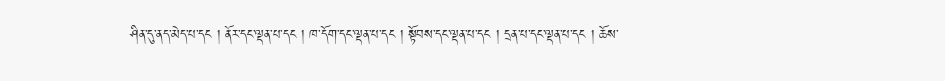ཤིན་དུ་ནད་མེད་པ་དང ། ནོར་དང་ལྡན་པ་དང ། ཁ་དོག་དང་ལྡན་པ་དང ། སྟོབས་དང་ལྡན་པ་དང ། དྲན་པ་དང་ལྡན་པ་དང ། ཆོས་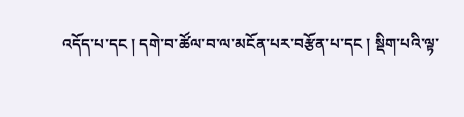འདོད་པ་དང ། དགེ་བ་ཚོལ་བ་ལ་མངོན་པར་བརྩོན་པ་དང ། སྡིག་པའི་ལྟ་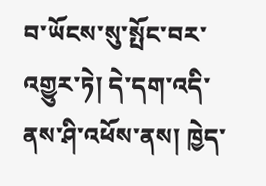བ་ཡོངས་སུ་སྤོང་བར་འགྱུར་ཏེ། དེ་དག་འདི་ནས་ཤི་འཕོས་ནས། ཁྱེད་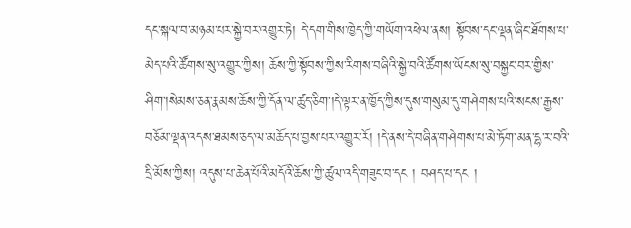དང་སྐལ་བ་མཉམ་པར་སྐྱེ་བར་འགྱུར་ཏེ། དེ་དག་གིས་ཁྱེད་ཀྱི་གཡོག་འཕེལ་ནས། སྟོབས་དང་ལྡན་ཞིང་ཐོགས་པ་མེད་པའི་ཚོགས་སུ་འགྱུར་ཀྱིས། ཆོས་ཀྱི་སྟོབས་ཀྱིས་རིགས་བཞིའི་སྐྱེ་བའི་ཚོགས་ཡོངས་སུ་བསྐྱང་བར་གྱིས་ཤིག་།སེམས་ཅན་རྣམས་ཆོས་ཀྱི་དོན་ལ་ཚུད་ཅིག་།དེ་ལྟར་ན་ཁྱོད་ཀྱིས་དུས་གསུམ་དུ་གཤེགས་པའི་སངས་རྒྱས་བཅོམ་ལྡན་འདས་ཐམས་ཅད་ལ་མཆོད་པ་བྱས་པར་འགྱུར་རོ། །དེ་ནས་དེ་བཞིན་གཤེགས་པ་མེ་ཏོག་མན་དྷ་ར་བའི་དྲི་མོས་ཀྱིས། འདུས་པ་ཆེན་པོའི་མདོའི་ཆོས་ཀྱི་ཚུལ་འདི་གཟུང་བ་དང ། བཤད་པ་དང །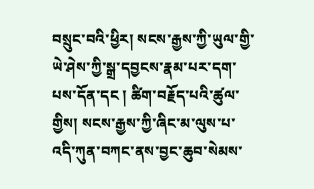བསྲུང་བའི་ཕྱིར། སངས་རྒྱས་ཀྱི་ཡུལ་གྱི་ཡེ་ཤེས་ཀྱི་སྒྲ་དབྱངས་རྣམ་པར་དག་པས་དོན་དང ། ཚིག་བརྗོད་པའི་ཚུལ་གྱིས། སངས་རྒྱས་ཀྱི་ཞིང་མ་ལུས་པ་འདི་ཀུན་བཀང་ནས་བྱང་ཆུབ་སེམས་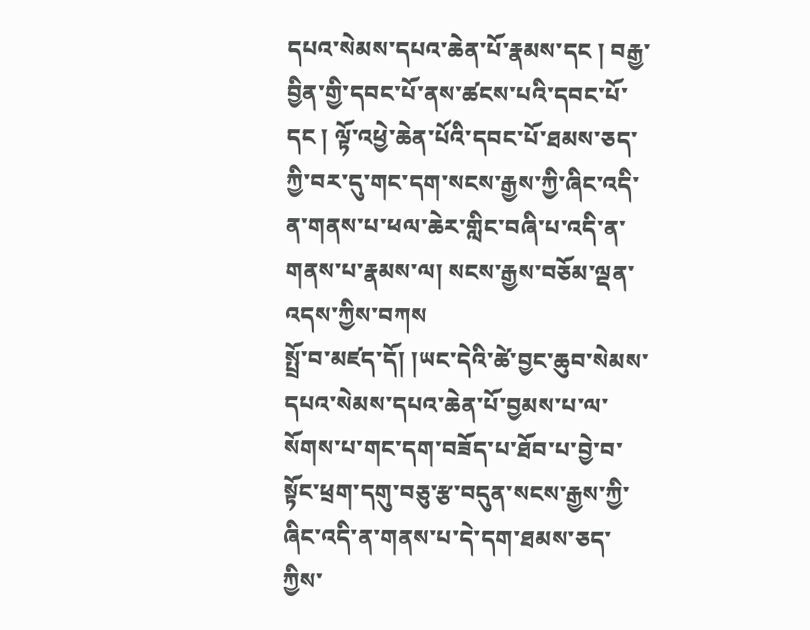དཔའ་སེམས་དཔའ་ཆེན་པོ་རྣམས་དང ། བརྒྱ་བྱིན་གྱི་དབང་པོ་ནས་ཚངས་པའི་དབང་པོ་དང ། ལྟོ་འཕྱེ་ཆེན་པོའི་དབང་པོ་ཐམས་ཅད་ཀྱི་བར་དུ་གང་དག་སངས་རྒྱས་ཀྱི་ཞིང་འདི་ན་གནས་པ་ཕལ་ཆེར་གླིང་བཞི་པ་འདི་ན་གནས་པ་རྣམས་ལ། སངས་རྒྱས་བཅོམ་ལྡན་འདས་ཀྱིས་བཀས
སྤྲོ་བ་མཛད་དོ། །ཡང་དེའི་ཚེ་བྱང་ཆུབ་སེམས་དཔའ་སེམས་དཔའ་ཆེན་པོ་བྱམས་པ་ལ་སོགས་པ་གང་དག་བཟོད་པ་ཐོབ་པ་བྱེ་བ་སྟོང་ཕྲག་དགུ་བཅུ་རྩ་བདུན་སངས་རྒྱས་ཀྱི་ཞིང་འདི་ན་གནས་པ་དེ་དག་ཐམས་ཅད་ཀྱིས་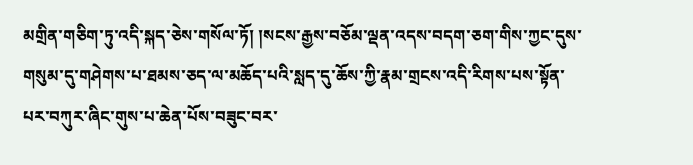མགྲིན་གཅིག་ཏུ་འདི་སྐད་ཅེས་གསོལ་ཏོ། །སངས་རྒྱས་བཅོམ་ལྡན་འདས་བདག་ཅག་གིས་ཀྱང་དུས་གསུམ་དུ་གཤེགས་པ་ཐམས་ཅད་ལ་མཆོད་པའི་སླད་དུ་ཆོས་ཀྱི་རྣམ་གྲངས་འདི་རིགས་པས་སྟོན་པར་བཀུར་ཞིང་གུས་པ་ཆེན་པོས་བཟུང་བར་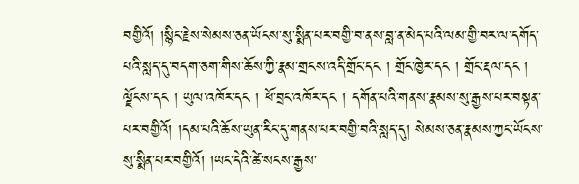བགྱིའོ། །སྙིང་རྗེས་སེམས་ཅན་ཡོངས་སུ་སྨིན་པར་བགྱི་བ་ནས་བླ་ན་མེད་པའི་ལམ་གྱི་བར་ལ་དགོད་པའི་སླད་དུ་བདག་ཅག་གིས་ཆོས་ཀྱི་རྣམ་གྲངས་འདི་གྲོང་དང ། གྲོང་ཁྱེར་དང ། གྲོང་རྡལ་དང ། ལྗོངས་དང ། ཡུལ་འཁོར་དང ། ཕོ་བྲང་འཁོར་དང ། དགོན་པའི་གནས་རྣམས་སུ་རྒྱས་པར་བསྟན་པར་བགྱིའོ། །དམ་པའི་ཆོས་ཡུན་རིང་དུ་གནས་པར་བགྱི་བའི་སླད་དུ། སེམས་ཅན་རྣམས་ཀྱང་ཡོངས་སུ་སྨིན་པར་བགྱིའོ། །ཡང་དེའི་ཚེ་སངས་རྒྱས་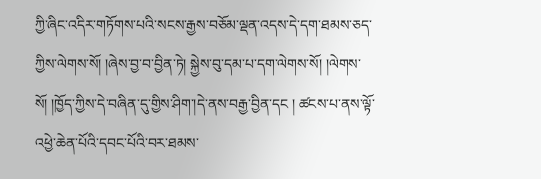ཀྱི་ཞིང་འདིར་གཏོགས་པའི་སངས་རྒྱས་བཅོམ་ལྡན་འདས་དེ་དག་ཐམས་ཅད་ཀྱིས་ལེགས་སོ། །ཞེས་བྱ་བ་བྱིན་ཏེ། སྐྱེས་བུ་དམ་པ་དག་ལེགས་སོ། །ལེགས་སོ། །ཁྱོད་ཀྱིས་དེ་བཞིན་དུ་གྱིས་ཤིག་།དེ་ནས་བརྒྱ་བྱིན་དང ། ཚངས་པ་ནས་ལྟོ་འཕྱེ་ཆེན་པོའི་དབང་པོའི་བར་ཐམས་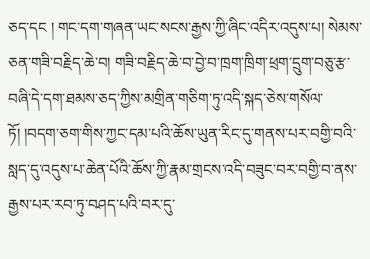ཅད་དང ། གང་དག་གཞན་ཡང་སངས་རྒྱས་ཀྱི་ཞིང་འདིར་འདུས་པ། སེམས་ཅན་གཟི་བརྗིད་ཆེ་བ། གཟི་བརྗིད་ཆེ་བ་བྱེ་བ་ཁྲག་ཁྲིག་ཕྲག་དྲུག་བཅུ་རྩ་བཞི་དེ་དག་ཐམས་ཅད་ཀྱིས་མགྲིན་གཅིག་ཏུ་འདི་སྐད་ཅེས་གསོལ་ཏོ། །བདག་ཅག་གིས་ཀྱང་དམ་པའི་ཆོས་ཡུན་རིང་དུ་གནས་པར་བགྱི་བའི་སླད་དུ་འདུས་པ་ཆེན་པོའི་ཆོས་ཀྱི་རྣམ་གྲངས་འདི་བཟུང་བར་བགྱི་བ་ནས་རྒྱས་པར་རབ་ཏུ་བཤད་པའི་བར་དུ་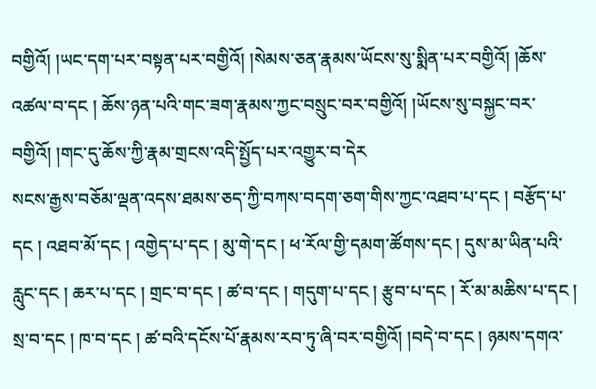བགྱིའོ། །ཡང་དག་པར་བསྟན་པར་བགྱིའོ། །སེམས་ཅན་རྣམས་ཡོངས་སུ་སྨིན་པར་བགྱིའོ། །ཆོས་འཚལ་བ་དང ། ཆོས་ཉན་པའི་གང་ཟག་རྣམས་ཀྱང་བསྲུང་བར་བགྱིའོ། །ཡོངས་སུ་བསྐྱང་བར་བགྱིའོ། །གང་དུ་ཆོས་ཀྱི་རྣམ་གྲངས་འདི་སྤྱོད་པར་འགྱུར་བ་དེར
སངས་རྒྱས་བཅོམ་ལྡན་འདས་ཐམས་ཅད་ཀྱི་བཀས་བདག་ཅག་གིས་ཀྱང་འཐབ་པ་དང ། བརྩོད་པ་དང ། འཐབ་མོ་དང ། འགྱེད་པ་དང ། མུ་གེ་དང ། ཕ་རོལ་གྱི་དམག་ཚོགས་དང ། དུས་མ་ཡིན་པའི་རླུང་དང ། ཆར་པ་དང ། གྲང་བ་དང ། ཚ་བ་དང ། གདུག་པ་དང ། རྩུབ་པ་དང ། རོ་མ་མཆིས་པ་དང ། སྲ་བ་དང ། ཁ་བ་དང ། ཚ་བའི་དངོས་པོ་རྣམས་རབ་ཏུ་ཞི་བར་བགྱིའོ། །བདེ་བ་དང ། ཉམས་དགའ་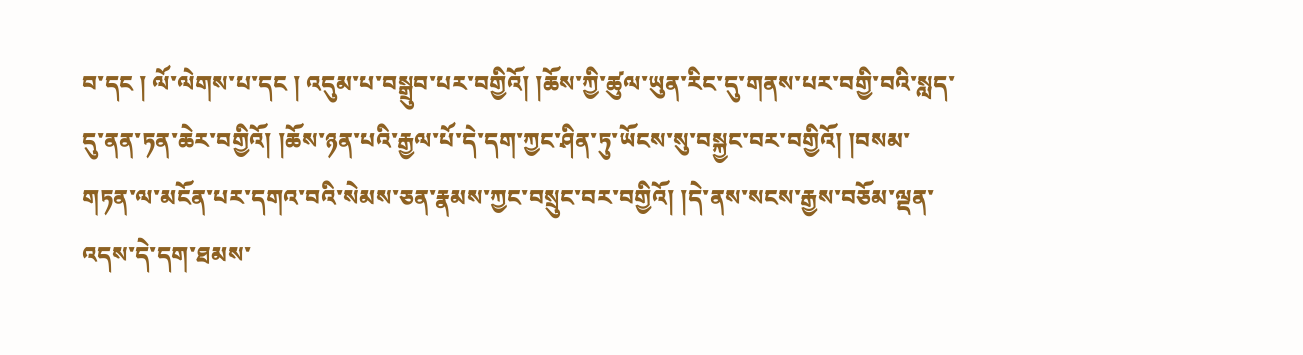བ་དང ། ལོ་ལེགས་པ་དང ། འདུམ་པ་བསྒྲུབ་པར་བགྱིའོ། །ཆོས་ཀྱི་ཚུལ་ཡུན་རིང་དུ་གནས་པར་བགྱི་བའི་སླད་དུ་ནན་ཏན་ཆེར་བགྱིའོ། །ཆོས་ཉན་པའི་རྒྱལ་པོ་དེ་དག་ཀྱང་ཤིན་ཏུ་ཡོངས་སུ་བསྐྱང་བར་བགྱིའོ། །བསམ་གཏན་ལ་མངོན་པར་དགའ་བའི་སེམས་ཅན་རྣམས་ཀྱང་བསྲུང་བར་བགྱིའོ། །དེ་ནས་སངས་རྒྱས་བཅོམ་ལྡན་འདས་དེ་དག་ཐམས་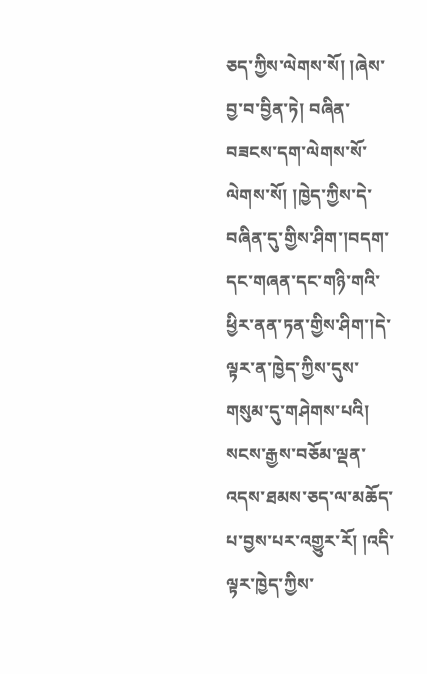ཅད་ཀྱིས་ལེགས་སོ། །ཞེས་བྱ་བ་བྱིན་ཏེ། བཞིན་བཟངས་དག་ལེགས་སོ་ལེགས་སོ། །ཁྱེད་ཀྱིས་དེ་བཞིན་དུ་གྱིས་ཤིག་།བདག་དང་གཞན་དང་གཉི་གའི་ཕྱིར་ནན་ཏན་གྱིས་ཤིག་།དེ་ལྟར་ན་ཁྱེད་ཀྱིས་དུས་གསུམ་དུ་གཤེགས་པའི། སངས་རྒྱས་བཅོམ་ལྡན་འདས་ཐམས་ཅད་ལ་མཆོད་པ་བྱས་པར་འགྱུར་རོ། །འདི་ལྟར་ཁྱེད་ཀྱིས་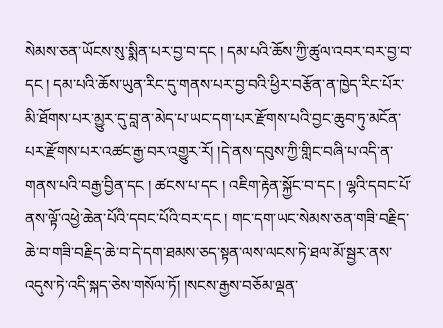སེམས་ཅན་ཡོངས་སུ་སྨིན་པར་བྱ་བ་དང ། དམ་པའི་ཆོས་ཀྱི་ཚུལ་འབར་བར་བྱ་བ་དང ། དམ་པའི་ཆོས་ཡུན་རིང་དུ་གནས་པར་བྱ་བའི་ཕྱིར་བརྩོན་ན་ཁྱེད་རིང་པོར་མི་ཐོགས་པར་མྱུར་དུ་བླ་ན་མེད་པ་ཡང་དག་པར་རྫོགས་པའི་བྱང་ཆུབ་ཏུ་མངོན་པར་རྫོགས་པར་འཚང་རྒྱ་བར་འགྱུར་རོ། །དེ་ནས་དབུས་ཀྱི་གླིང་བཞི་པ་འདི་ན་གནས་པའི་བརྒྱ་བྱིན་དང ། ཚངས་པ་དང ། འཇིག་རྟེན་སྐྱོང་བ་དང ། ལྷའི་དབང་པོ་ནས་ལྟོ་འཕྱེ་ཆེན་པོའི་དབང་པོའི་བར་དང ། གང་དག་ཡང་སེམས་ཅན་གཟི་བརྗིད་ཆེ་བ་གཟི་བརྗིད་ཆེ་བ་དེ་དག་ཐམས་ཅད་སྟན་ལས་ལངས་ཏེ་ཐལ་མོ་སྦྱར་ནས་འདུས་ཏེ་འདི་སྐད་ཅེས་གསོལ་ཏོ། །སངས་རྒྱས་བཅོམ་ལྡན་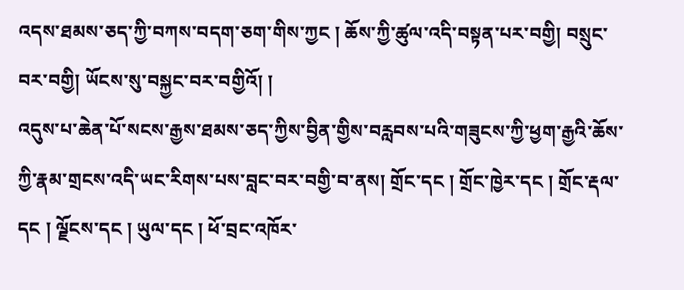འདས་ཐམས་ཅད་ཀྱི་བཀས་བདག་ཅག་གིས་ཀྱང ། ཆོས་ཀྱི་ཚུལ་འདི་བསྟན་པར་བགྱི། བསྲུང་བར་བགྱི། ཡོངས་སུ་བསྐྱང་བར་བགྱིའོ། །
འདུས་པ་ཆེན་པོ་སངས་རྒྱས་ཐམས་ཅད་ཀྱིས་བྱིན་གྱིས་བརླབས་པའི་གཟུངས་ཀྱི་ཕྱག་རྒྱའི་ཆོས་ཀྱི་རྣམ་གྲངས་འདི་ཡང་རིགས་པས་བླང་བར་བགྱི་བ་ནས། གྲོང་དང ། གྲོང་ཁྱེར་དང ། གྲོང་རྡལ་དང ། ལྗོངས་དང ། ཡུལ་དང ། ཕོ་བྲང་འཁོར་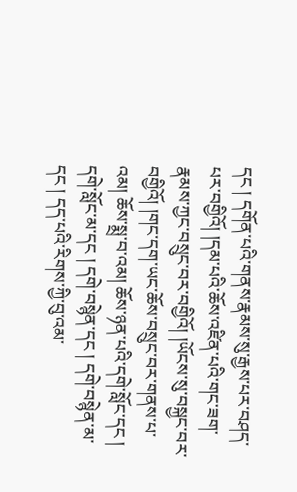དང ། དགོན་པའི་གནས་རྣམས་སུ་རྒྱས་པར་བཤད་པར་བགྱིའོ། །དམ་པའི་ཆོས་འཛིན་པའི་གང་ཟག་རྣམས་ཀྱང་བསྲུང་བར་བགྱིའོ། །ཡོངས་སུ་བསྐྱང་བར་བགྱིའོ། །གང་དག་ཡང་ཆོས་བསྲུང་བར་གནས་པ་འམ། ཆོས་སྨྲ་བ་འམ། ཆོས་ཉན་པའི་དགེ་སློང་དང ། དགེ་སློང་མ་དང ། དགེ་བསྙེན་དང ། དགེ་བསྙེན་མ་དང ། དད་པའི་རིགས་ཀྱི་བུ་འམ་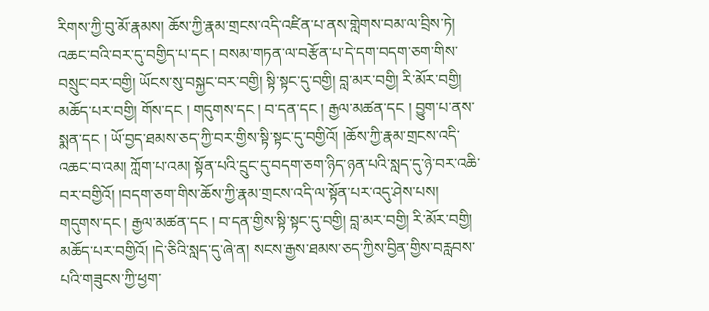རིགས་ཀྱི་བུ་མོ་རྣམས། ཆོས་ཀྱི་རྣམ་གྲངས་འདི་འཛིན་པ་ནས་གླེགས་བམ་ལ་བྲིས་ཏེ། འཆང་བའི་བར་དུ་བགྱིད་པ་དང ། བསམ་གཏན་ལ་བརྩོན་པ་དེ་དག་བདག་ཅག་གིས་བསྲུང་བར་བགྱི། ཡོངས་སུ་བསྐྱང་བར་བགྱི། སྟི་སྟང་དུ་བགྱི། བླ་མར་བགྱི། རི་མོར་བགྱི། མཆོད་པར་བགྱི། གོས་དང ། གདུགས་དང ། བ་དན་དང ། རྒྱལ་མཚན་དང ། བྱུག་པ་ནས་སྨན་དང ། ཡོ་བྱད་ཐམས་ཅད་ཀྱི་བར་གྱིས་སྟི་སྟང་དུ་བགྱིའོ། །ཆོས་ཀྱི་རྣམ་གྲངས་འདི་འཆང་བ་འམ། ཀློག་པ་འམ། སྟོན་པའི་དྲུང་དུ་བདག་ཅག་ཉིད་ཉན་པའི་སླད་དུ་ཉེ་བར་འཆི་བར་བགྱིའོ། །བདག་ཅག་གིས་ཆོས་ཀྱི་རྣམ་གྲངས་འདི་ལ་སྟོན་པར་འདུ་ཤེས་པས། གདུགས་དང ། རྒྱལ་མཚན་དང ། བ་དན་གྱིས་སྟི་སྟང་དུ་བགྱི། བླ་མར་བགྱི། རི་མོར་བགྱི། མཆོད་པར་བགྱིའོ། །དེ་ཅིའི་སླད་དུ་ཞེ་ན། སངས་རྒྱས་ཐམས་ཅད་ཀྱིས་བྱིན་གྱིས་བརླབས་པའི་གཟུངས་ཀྱི་ཕྱག་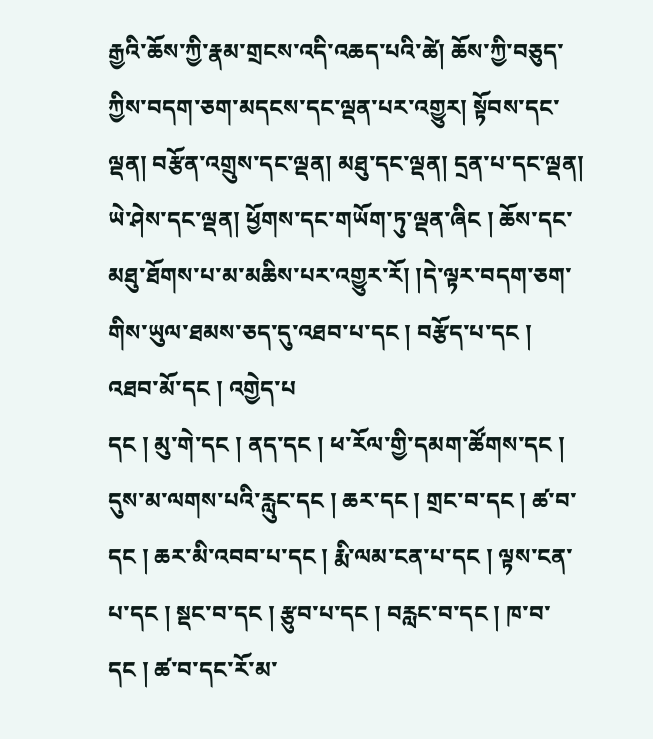རྒྱའི་ཆོས་ཀྱི་རྣམ་གྲངས་འདི་འཆད་པའི་ཚེ། ཆོས་ཀྱི་བཅུད་ཀྱིས་བདག་ཅག་མདངས་དང་ལྡན་པར་འགྱུར། སྟོབས་དང་ལྡན། བརྩོན་འགྲུས་དང་ལྡན། མཐུ་དང་ལྡན། དྲན་པ་དང་ལྡན། ཡེ་ཤེས་དང་ལྡན། ཕྱོགས་དང་གཡོག་ཏུ་ལྡན་ཞིང ། ཆོས་དང་མཐུ་ཐོགས་པ་མ་མཆིས་པར་འགྱུར་རོ། །དེ་ལྟར་བདག་ཅག་གིས་ཡུལ་ཐམས་ཅད་དུ་འཐབ་པ་དང ། བརྩོད་པ་དང ། འཐབ་མོ་དང ། འགྱེད་པ
དང ། མུ་གེ་དང ། ནད་དང ། ཕ་རོལ་གྱི་དམག་ཚོགས་དང ། དུས་མ་ལགས་པའི་རླུང་དང ། ཆར་དང ། གྲང་བ་དང ། ཚ་བ་དང ། ཆར་མི་འབབ་པ་དང ། རྨི་ལམ་ངན་པ་དང ། ལྟས་ངན་པ་དང ། སྡང་བ་དང ། རྩུབ་པ་དང ། བརླང་བ་དང ། ཁ་བ་དང ། ཚ་བ་དང་རོ་མ་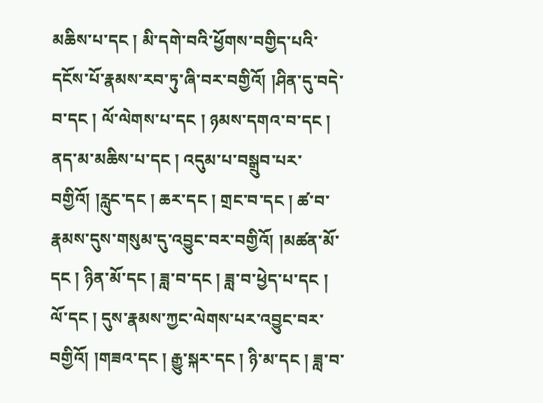མཆིས་པ་དང ། མི་དགེ་བའི་ཕྱོགས་བགྱིད་པའི་དངོས་པོ་རྣམས་རབ་ཏུ་ཞི་བར་བགྱིའོ། །ཤིན་དུ་བདེ་བ་དང ། ལོ་ལེགས་པ་དང ། ཉམས་དགའ་བ་དང ། ནད་མ་མཆིས་པ་དང ། འདུམ་པ་བསྒྲུབ་པར་བགྱིའོ། །རླུང་དང ། ཆར་དང ། གྲང་བ་དང ། ཚ་བ་རྣམས་དུས་གསུམ་དུ་འབྱུང་བར་བགྱིའོ། །མཚན་མོ་དང ། ཉིན་མོ་དང ། ཟླ་བ་དང ། ཟླ་བ་ཕྱེད་པ་དང ། ལོ་དང ། དུས་རྣམས་ཀྱང་ལེགས་པར་འབྱུང་བར་བགྱིའོ། །གཟའ་དང ། རྒྱུ་སྐར་དང ། ཉི་མ་དང ། ཟླ་བ་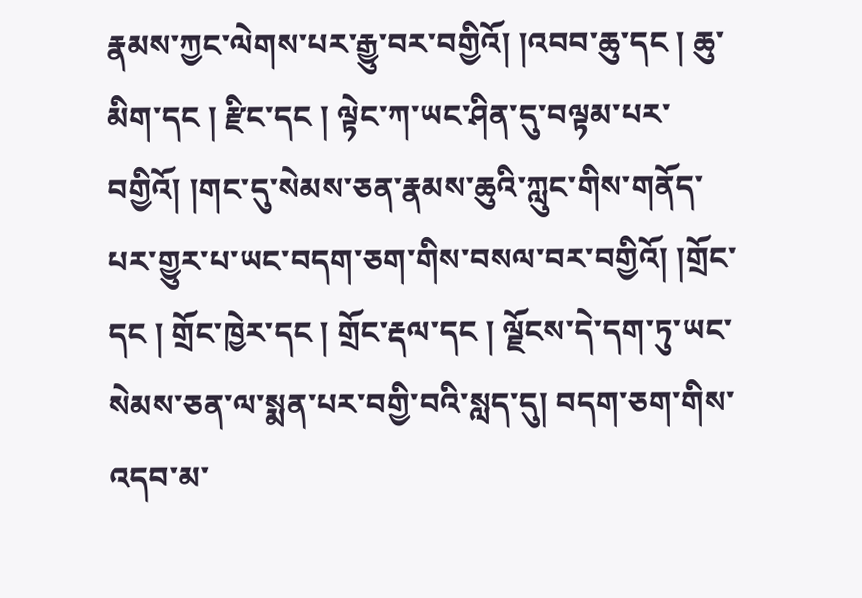རྣམས་ཀྱང་ལེགས་པར་རྒྱུ་བར་བགྱིའོ། །འབབ་ཆུ་དང ། ཆུ་མིག་དང ། རྫིང་དང ། ལྟེང་ཀ་ཡང་ཤིན་དུ་བལྟམ་པར་བགྱིའོ། །གང་དུ་སེམས་ཅན་རྣམས་ཆུའི་ཀླུང་གིས་གནོད་པར་གྱུར་པ་ཡང་བདག་ཅག་གིས་བསལ་བར་བགྱིའོ། །གྲོང་དང ། གྲོང་ཁྱེར་དང ། གྲོང་རྡལ་དང ། ལྗོངས་དེ་དག་ཏུ་ཡང་སེམས་ཅན་ལ་སྨན་པར་བགྱི་བའི་སླད་དུ། བདག་ཅག་གིས་འདབ་མ་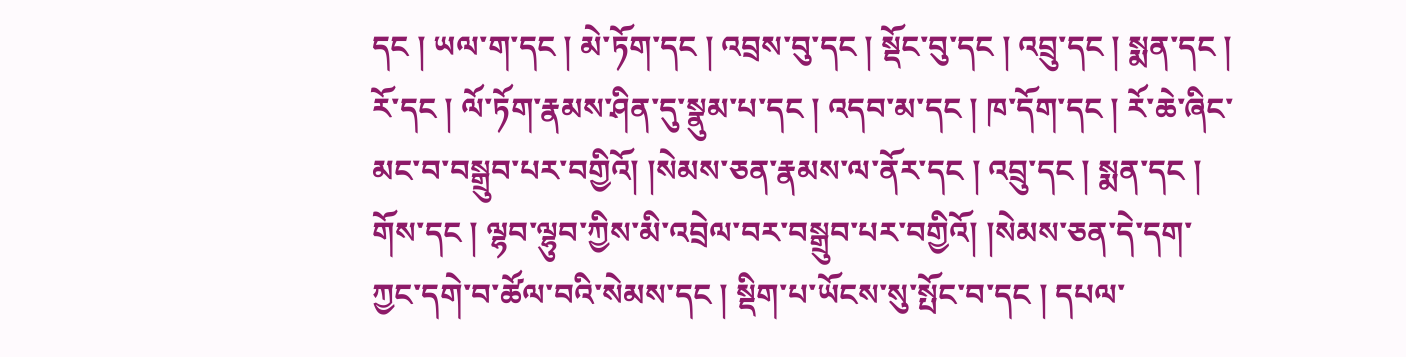དང ། ཡལ་ག་དང ། མེ་ཏོག་དང ། འབྲས་བུ་དང ། སྡོང་བུ་དང ། འབྲུ་དང ། སྨན་དང ། རོ་དང ། ལོ་ཏོག་རྣམས་ཤིན་དུ་སྣུམ་པ་དང ། འདབ་མ་དང ། ཁ་དོག་དང ། རོ་ཆེ་ཞིང་མང་བ་བསྒྲུབ་པར་བགྱིའོ། །སེམས་ཅན་རྣམས་ལ་ནོར་དང ། འབྲུ་དང ། སྨན་དང ། གོས་དང ། ལྷབ་ལྷུབ་ཀྱིས་མི་འབྲེལ་བར་བསྒྲུབ་པར་བགྱིའོ། །སེམས་ཅན་དེ་དག་ཀྱང་དགེ་བ་ཚོལ་བའི་སེམས་དང ། སྡིག་པ་ཡོངས་སུ་སྤོང་བ་དང ། དཔལ་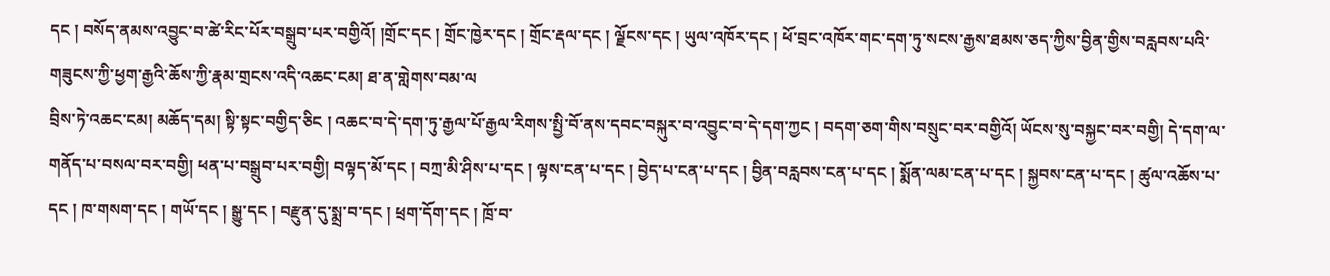དང ། བསོད་ནམས་འབྱུང་བ་ཚེ་རིང་པོར་བསྒྲུབ་པར་བགྱིའོ། །གྲོང་དང ། གྲོང་ཁྱེར་དང ། གྲོང་རྡལ་དང ། ལྗོངས་དང ། ཡུལ་འཁོར་དང ། ཕོ་བྲང་འཁོར་གང་དག་ཏུ་སངས་རྒྱས་ཐམས་ཅད་ཀྱིས་བྱིན་གྱིས་བརླབས་པའི་གཟུངས་ཀྱི་ཕྱག་རྒྱའི་ཆོས་ཀྱི་རྣམ་གྲངས་འདི་འཆང་ངམ། ཐ་ན་གླེགས་བམ་ལ
བྲིས་ཏེ་འཆང་ངམ། མཆོད་དམ། སྟི་སྟང་བགྱིད་ཅིང ། འཆང་བ་དེ་དག་ཏུ་རྒྱལ་པོ་རྒྱལ་རིགས་སྤྱི་བོ་ནས་དབང་བསྐུར་བ་འབྱུང་བ་དེ་དག་ཀྱང ། བདག་ཅག་གིས་བསྲུང་བར་བགྱིའོ། ཡོངས་སུ་བསྐྱང་བར་བགྱི། དེ་དག་ལ་གནོད་པ་བསལ་བར་བགྱི། ཕན་པ་བསྒྲུབ་པར་བགྱི། བལྟད་མོ་དང ། བཀྲ་མི་ཤིས་པ་དང ། ལྟས་ངན་པ་དང ། བྱེད་པ་ངན་པ་དང ། བྱིན་བརླབས་ངན་པ་དང ། སྨོན་ལམ་ངན་པ་དང ། སྐྱབས་ངན་པ་དང ། ཚུལ་འཆོས་པ་དང ། ཁ་གསག་དང ། གཡོ་དང ། སྒྱུ་དང ། བརྫུན་དུ་སྨྲ་བ་དང ། ཕྲག་དོག་དང ། ཁྲོ་བ་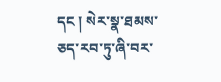དང ། སེར་སྣ་ཐམས་ཅད་རབ་ཏུ་ཞི་བར་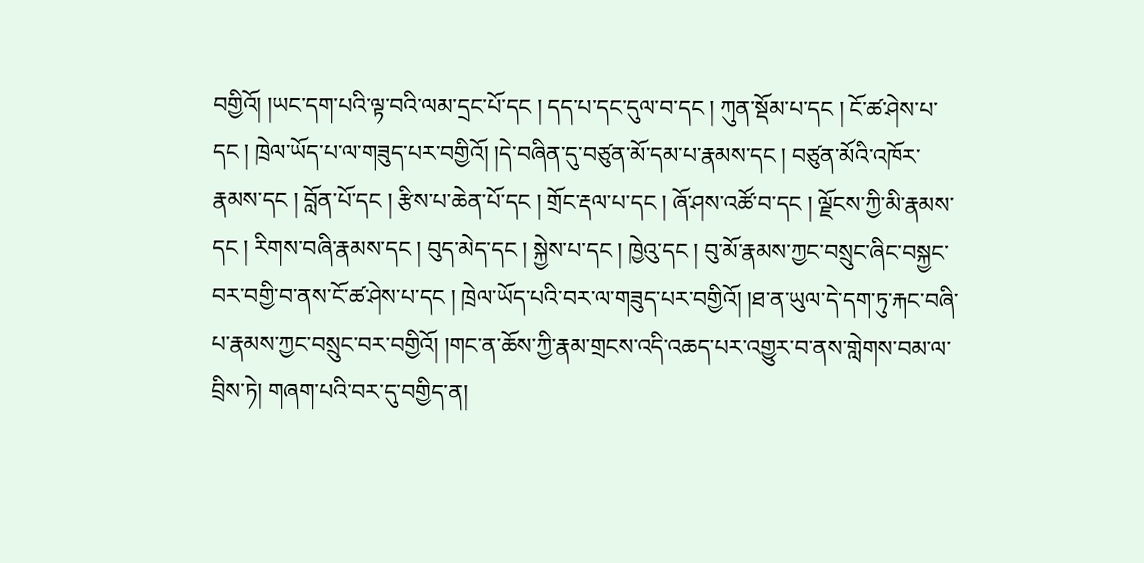བགྱིའོ། །ཡང་དག་པའི་ལྟ་བའི་ལམ་དྲང་པོ་དང ། དད་པ་དང་དུལ་བ་དང ། ཀུན་སྡོམ་པ་དང ། ངོ་ཚ་ཤེས་པ་དང ། ཁྲེལ་ཡོད་པ་ལ་གཟུད་པར་བགྱིའོ། །དེ་བཞིན་དུ་བཙུན་མོ་དམ་པ་རྣམས་དང ། བཙུན་མོའི་འཁོར་རྣམས་དང ། བློན་པོ་དང ། རྩིས་པ་ཆེན་པོ་དང ། གྲོང་རྡལ་པ་དང ། ཞོ་ཤས་འཚོ་བ་དང ། ལྗོངས་ཀྱི་མི་རྣམས་དང ། རིགས་བཞི་རྣམས་དང ། བུད་མེད་དང ། སྐྱེས་པ་དང ། ཁྱེའུ་དང ། བུ་མོ་རྣམས་ཀྱང་བསྲུང་ཞིང་བསྐྱང་བར་བགྱི་བ་ནས་ངོ་ཚ་ཤེས་པ་དང ། ཁྲེལ་ཡོད་པའི་བར་ལ་གཟུད་པར་བགྱིའོ། །ཐ་ན་ཡུལ་དེ་དག་ཏུ་རྐང་བཞི་པ་རྣམས་ཀྱང་བསྲུང་བར་བགྱིའོ། །གང་ན་ཆོས་ཀྱི་རྣམ་གྲངས་འདི་འཆད་པར་འགྱུར་བ་ནས་གླེགས་བམ་ལ་བྲིས་ཏེ། གཞག་པའི་བར་དུ་བགྱིད་ན།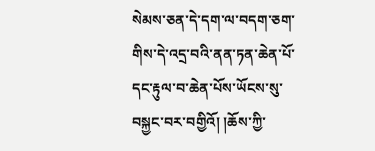སེམས་ཅན་དེ་དག་ལ་བདག་ཅག་གིས་དེ་འདྲ་བའི་ནན་ཏན་ཆེན་པོ་དང་རྟུལ་བ་ཆེན་པོས་ཡོངས་སུ་བསྐྱང་བར་བགྱིའོ། །ཆོས་ཀྱི་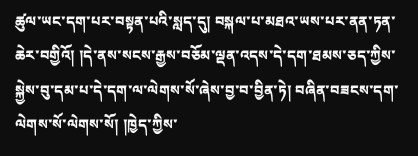ཚུལ་ཡང་དག་པར་བསྟན་པའི་སླད་དུ། བསྐལ་པ་མཐའ་ཡས་པར་ནན་ཏན་ཆེར་བགྱིའོ། །དེ་ནས་སངས་རྒྱས་བཅོམ་ལྡན་འདས་དེ་དག་ཐམས་ཅད་ཀྱིས་སྐྱེས་བུ་དམ་པ་དེ་དག་ལ་ལེགས་སོ་ཞེས་བྱ་བ་བྱིན་ཏེ། བཞིན་བཟངས་དག་ལེགས་སོ་ལེགས་སོ། །ཁྱེད་ཀྱིས་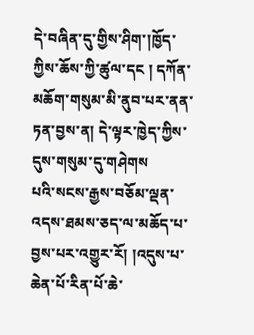དེ་བཞིན་དུ་གྱིས་ཤིག་།ཁྱོད་ཀྱིས་ཆོས་ཀྱི་ཚུལ་དང ། དཀོན་མཆོག་གསུམ་མི་ནུབ་པར་ནན་ཏན་བྱས་ན། དེ་ལྟར་ཁྱེད་ཀྱིས་དུས་གསུམ་དུ་གཤེགས
པའི་སངས་རྒྱས་བཅོམ་ལྡན་འདས་ཐམས་ཅད་ལ་མཆོད་པ་བྱས་པར་འགྱུར་རོ། །འདུས་པ་ཆེན་པོ་རིན་པོ་ཆེ་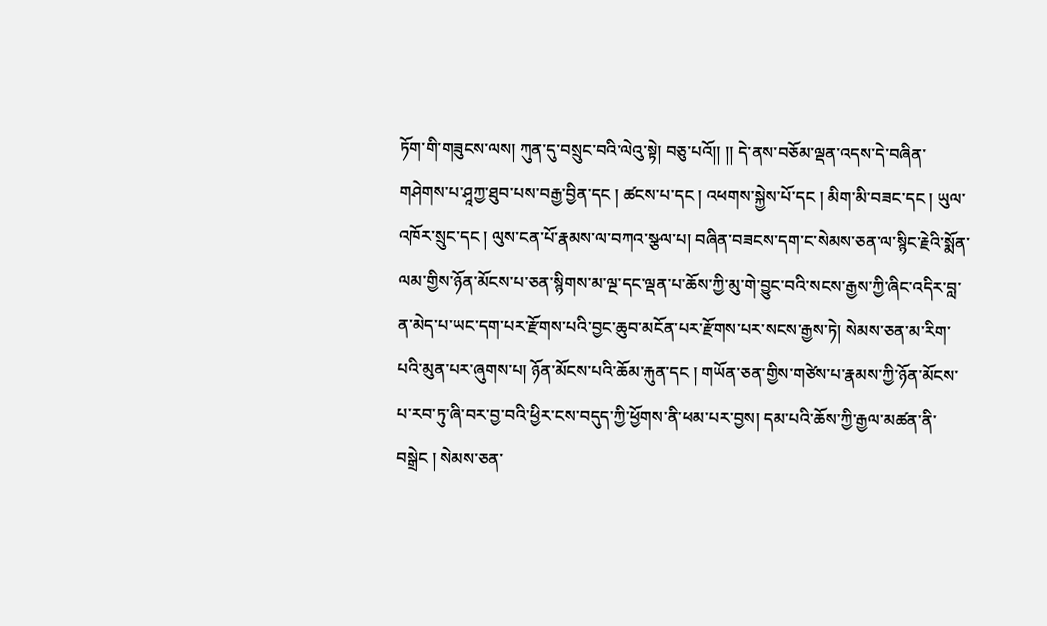ཏོག་གི་གཟུངས་ལས། ཀུན་དུ་བསྲུང་བའི་ལེའུ་སྟེ། བཅུ་པའོ།། །། དེ་ནས་བཅོམ་ལྡན་འདས་དེ་བཞིན་གཤེགས་པ་ཤཱཀྱ་ཐུབ་པས་བརྒྱ་བྱིན་དང ། ཚངས་པ་དང ། འཕགས་སྐྱེས་པོ་དང ། མིག་མི་བཟང་དང ། ཡུལ་འཁོར་སྲུང་དང ། ལུས་ངན་པོ་རྣམས་ལ་བཀའ་སྩལ་པ། བཞིན་བཟངས་དག་ང་སེམས་ཅན་ལ་སྙིང་རྗེའི་སྨོན་ལམ་གྱིས་ཉོན་མོངས་པ་ཅན་སྙིགས་མ་ལྔ་དང་ལྡན་པ་ཆོས་ཀྱི་མུ་གེ་བྱུང་བའི་སངས་རྒྱས་ཀྱི་ཞིང་འདིར་བླ་ན་མེད་པ་ཡང་དག་པར་རྫོགས་པའི་བྱང་ཆུབ་མངོན་པར་རྫོགས་པར་སངས་རྒྱས་ཏེ། སེམས་ཅན་མ་རིག་པའི་མུན་པར་ཞུགས་པ། ཉོན་མོངས་པའི་ཆོམ་རྐུན་དང ། གཡོན་ཅན་གྱིས་གཙེས་པ་རྣམས་ཀྱི་ཉོན་མོངས་པ་རབ་ཏུ་ཞི་བར་བྱ་བའི་ཕྱིར་ངས་བདུད་ཀྱི་ཕྱོགས་ནི་ཕམ་པར་བྱས། དམ་པའི་ཆོས་ཀྱི་རྒྱལ་མཚན་ནི་བསྒྲེང ། སེམས་ཅན་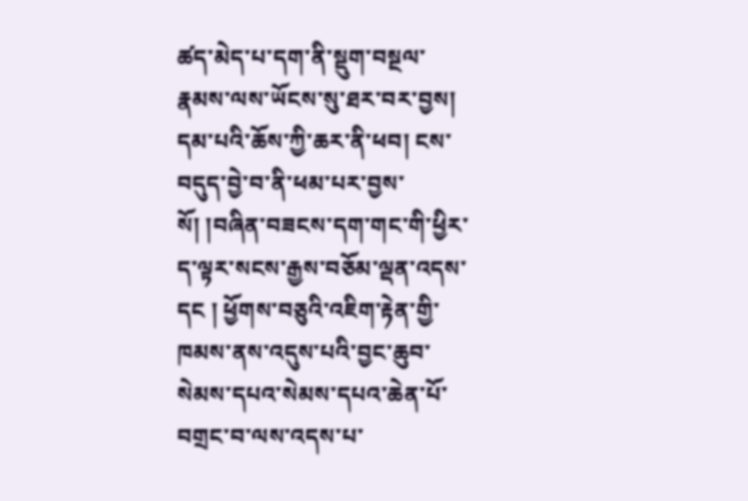ཚད་མེད་པ་དག་ནི་སྡུག་བསྔལ་རྣམས་ལས་ཡོངས་སུ་ཐར་བར་བྱས། དམ་པའི་ཆོས་ཀྱི་ཆར་ནི་ཕབ། ངས་བདུད་བྱེ་བ་ནི་ཕམ་པར་བྱས་སོ། །བཞིན་བཟངས་དག་གང་གི་ཕྱིར་ད་ལྟར་སངས་རྒྱས་བཅོམ་ལྡན་འདས་དང ། ཕྱོགས་བཅུའི་འཇིག་རྟེན་གྱི་ཁམས་ནས་འདུས་པའི་བྱང་ཆུབ་སེམས་དཔའ་སེམས་དཔའ་ཆེན་པོ་བགྲང་བ་ལས་འདས་པ་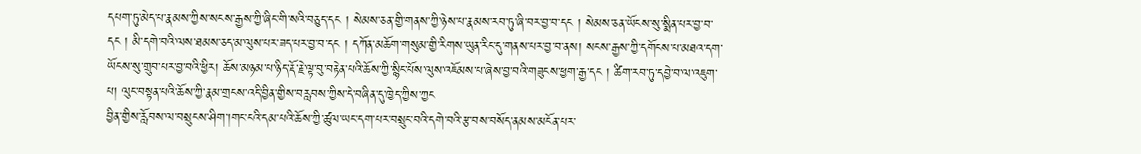དཔག་ཏུ་མེད་པ་རྣམས་ཀྱིས་སངས་རྒྱས་ཀྱི་ཞིང་གི་སའི་བཅུད་དང ། སེམས་ཅན་གྱི་གནས་ཀྱི་ཉེས་པ་རྣམས་རབ་ཏུ་ཞི་བར་བྱ་བ་དང ། སེམས་ཅན་ཡོངས་སུ་སྨིན་པར་བྱ་བ་དང ། མི་དགེ་བའི་ལས་ཐམས་ཅད་མ་ལུས་པར་ཟད་པར་བྱ་བ་དང ། དཀོན་མཆོག་གསུམ་གྱི་རིགས་ཡུན་རིང་དུ་གནས་པར་བྱ་བ་ནས། སངས་རྒྱས་ཀྱི་དགོངས་པ་མཐའ་དག་ཡོངས་སུ་གྲུབ་པར་བྱ་བའི་ཕྱིར། ཆོས་མཉམ་པ་ཉིད་རྡོ་རྗེ་ལྟ་བུ་བརྟེན་པའི་ཆོས་ཀྱི་སྙིང་པོས་ལུས་འཇོམས་པ་ཞེས་བྱ་བའི་གཟུངས་ཕྱག་རྒྱ་དང ། ཚིག་རབ་ཏུ་དབྱེ་བ་ལ་འཇུག་པ། ལུང་བསྟན་པའི་ཆོས་ཀྱི་རྣམ་གྲངས་འདི་བྱིན་གྱིས་བརླབས་ཀྱིས་དེ་བཞིན་དུ་ཁྱེད་ཀྱིས་ཀྱང
བྱིན་གྱིས་རློབས་ལ་བསྲུངས་ཤིག་།གང་ངའི་དམ་པའི་ཆོས་ཀྱི་ཚུལ་ཡང་དག་པར་བསྲུང་བའི་དགེ་བའི་རྩ་བས་བསོད་ནམས་མངོན་པར་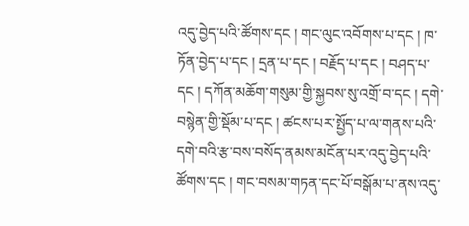འདུ་བྱེད་པའི་ཚོགས་དང ། གང་ལུང་འབོགས་པ་དང ། ཁ་ཏོན་བྱེད་པ་དང ། དྲན་པ་དང ། བརྗོད་པ་དང ། བཤད་པ་དང ། དཀོན་མཆོག་གསུམ་གྱི་སྐྱབས་སུ་འགྲོ་བ་དང ། དགེ་བསྙེན་གྱི་སྡོམ་པ་དང ། ཚངས་པར་སྤྱོད་པ་ལ་གནས་པའི་དགེ་བའི་རྩ་བས་བསོད་ནམས་མངོན་པར་འདུ་བྱེད་པའི་ཚོགས་དང ། གང་བསམ་གཏན་དང་པོ་བསྒོམ་པ་ནས་འདུ་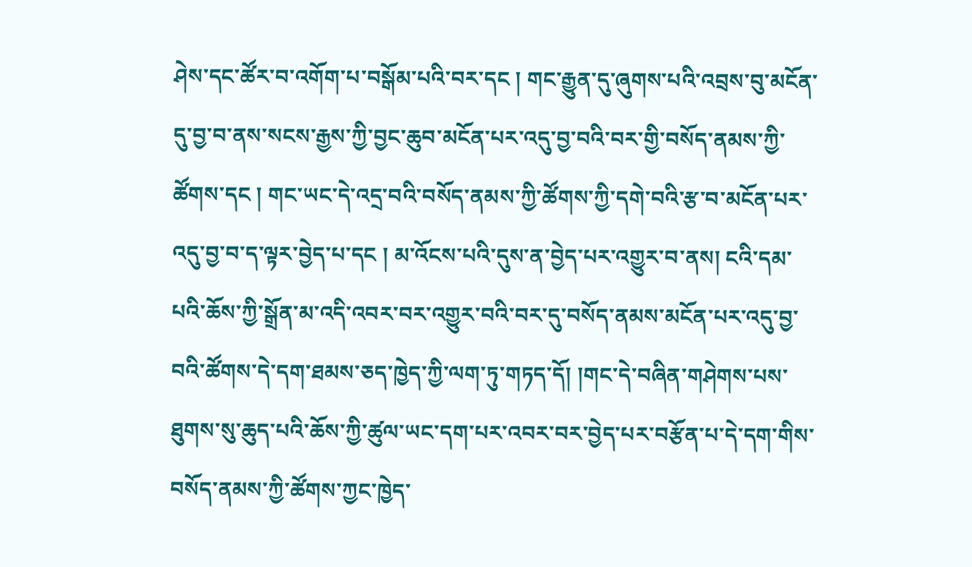ཤེས་དང་ཚོར་བ་འགོག་པ་བསྒོམ་པའི་བར་དང ། གང་རྒྱུན་དུ་ཞུགས་པའི་འབྲས་བུ་མངོན་དུ་བྱ་བ་ནས་སངས་རྒྱས་ཀྱི་བྱང་ཆུབ་མངོན་པར་འདུ་བྱ་བའི་བར་གྱི་བསོད་ནམས་ཀྱི་ཚོགས་དང ། གང་ཡང་དེ་འདྲ་བའི་བསོད་ནམས་ཀྱི་ཚོགས་ཀྱི་དགེ་བའི་རྩ་བ་མངོན་པར་འདུ་བྱ་བ་ད་ལྟར་བྱེད་པ་དང ། མ་འོངས་པའི་དུས་ན་བྱེད་པར་འགྱུར་བ་ནས། ངའི་དམ་པའི་ཆོས་ཀྱི་སྒྲོན་མ་འདི་འབར་བར་འགྱུར་བའི་བར་དུ་བསོད་ནམས་མངོན་པར་འདུ་བྱ་བའི་ཚོགས་དེ་དག་ཐམས་ཅད་ཁྱེད་ཀྱི་ལག་ཏུ་གཏད་དོ། །གང་དེ་བཞིན་གཤེགས་པས་ཐུགས་སུ་ཆུད་པའི་ཆོས་ཀྱི་ཚུལ་ཡང་དག་པར་འབར་བར་བྱེད་པར་བརྩོན་པ་དེ་དག་གིས་བསོད་ནམས་ཀྱི་ཚོགས་ཀྱང་ཁྱེད་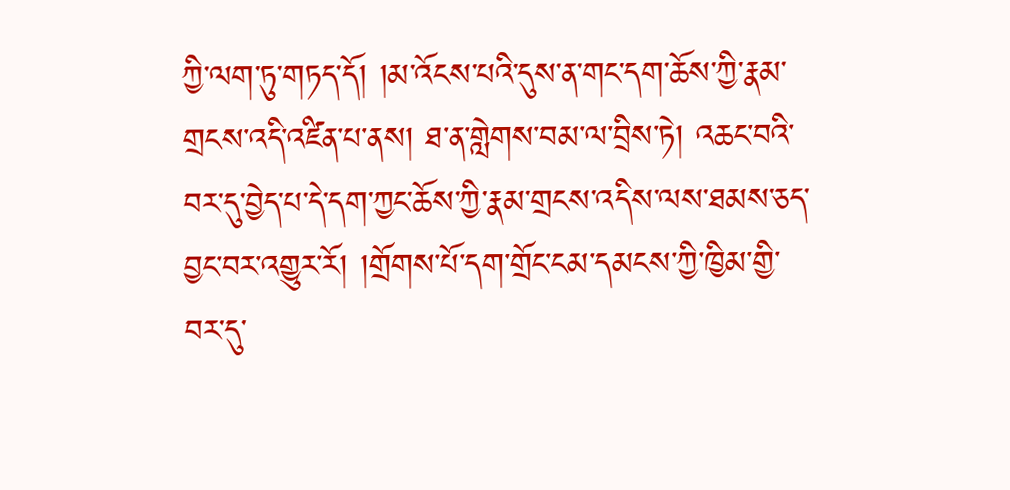ཀྱི་ལག་ཏུ་གཏད་དོ། །མ་འོངས་པའི་དུས་ན་གང་དག་ཆོས་ཀྱི་རྣམ་གྲངས་འདི་འཛིན་པ་ནས། ཐ་ན་གླེགས་བམ་ལ་བྲིས་ཏེ། འཆང་བའི་བར་དུ་བྱེད་པ་དེ་དག་ཀྱང་ཆོས་ཀྱི་རྣམ་གྲངས་འདིས་ལས་ཐམས་ཅད་བྱང་བར་འགྱུར་རོ། །གྲོགས་པོ་དག་གྲོང་ངམ་དམངས་ཀྱི་ཁྱིམ་གྱི་བར་དུ་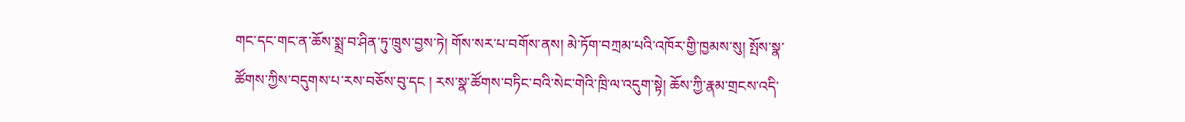གང་དང་གང་ན་ཆོས་སྨྲ་བ་ཤིན་ཏུ་ཁྲུས་བྱས་ཏེ། གོས་སར་པ་བགོས་ནས། མེ་ཏོག་བཀྲམ་པའི་འཁོར་གྱི་ཁྱམས་སུ། སྤོས་སྣ་ཚོགས་ཀྱིས་བདུགས་པ་རས་བཅོས་བུ་དང ། རས་སྣ་ཚོགས་བཏིང་བའི་སེང་གེའི་ཁྲི་ལ་འདུག་སྟེ། ཆོས་ཀྱི་རྣམ་གྲངས་འདི་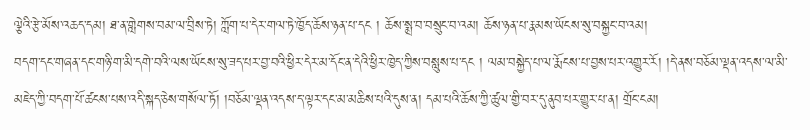ལྕེའི་རྩེ་མོས་འཆད་དམ། ཐ་ན་གླེགས་བམ་ལ་བྲིས་ཏེ། ཀློག་པ་དེར་གལ་ཏེ་ཁྱོད་ཆོས་ཉན་པ་དང ། ཆོས་སྨྲ་བ་བསྲུང་བ་འམ། ཆོས་ཉན་པ་རྣམས་ཡོངས་སུ་བསྐྱང་བ་འམ།
བདག་དང་གཞན་དང་གཉི་ག་མི་དགེ་བའི་ལས་ཡོངས་སུ་ཟད་པར་བྱ་བའི་ཕྱིར་དེར་མ་དོང་ན་དེའི་ཕྱིར་ཁྱེད་ཀྱིས་བསླུས་པ་དང ། ལམ་བསྐྱེད་པ་ལ་རྨོངས་པ་བྱས་པར་འགྱུར་རོ། །དེ་ནས་བཅོམ་ལྡན་འདས་ལ་མི་མཇེད་ཀྱི་བདག་པོ་ཚངས་པས་འདི་སྐད་ཅེས་གསོལ་ཏོ། །བཅོམ་ལྡན་འདས་ད་ལྟར་དང་མ་མཆིས་པའི་དུས་ན། དམ་པའི་ཆོས་ཀྱི་ཚུལ་གྱི་བར་དུ་ནུབ་པར་གྱུར་པ་ན། གྲོང་ངམ།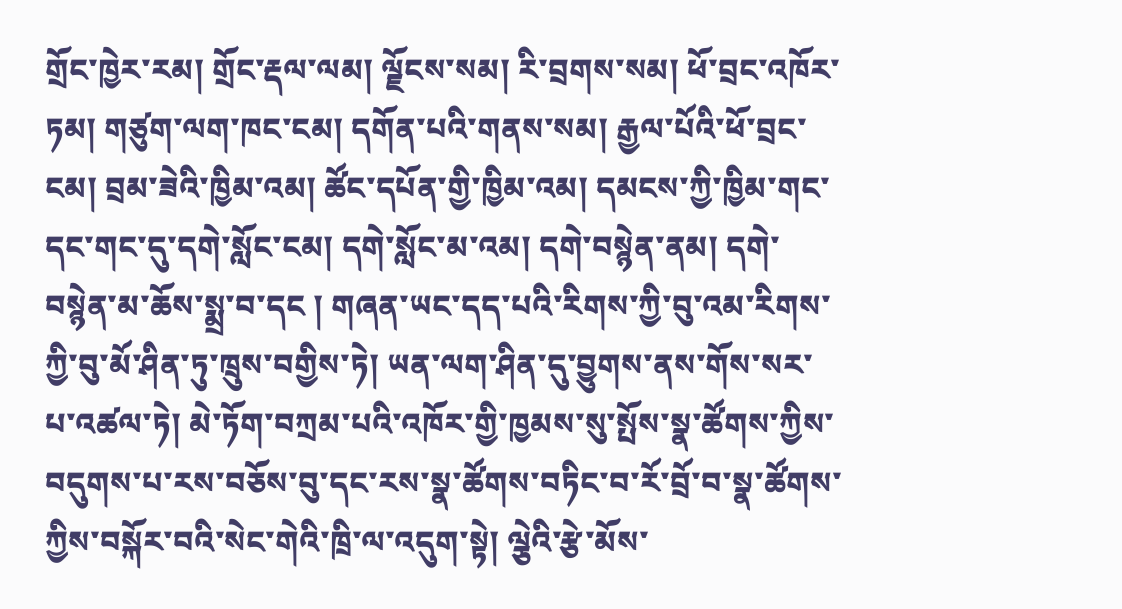གྲོང་ཁྱེར་རམ། གྲོང་རྡལ་ལམ། ལྗོངས་སམ། རི་བྲགས་སམ། ཕོ་བྲང་འཁོར་ཏམ། གཙུག་ལག་ཁང་ངམ། དགོན་པའི་གནས་སམ། རྒྱལ་པོའི་ཕོ་བྲང་ངམ། བྲམ་ཟེའི་ཁྱིམ་འམ། ཚོང་དཔོན་གྱི་ཁྱིམ་འམ། དམངས་ཀྱི་ཁྱིམ་གང་དང་གང་དུ་དགེ་སློང་ངམ། དགེ་སློང་མ་འམ། དགེ་བསྙེན་ནམ། དགེ་བསྙེན་མ་ཆོས་སྨྲ་བ་དང ། གཞན་ཡང་དད་པའི་རིགས་ཀྱི་བུ་འམ་རིགས་ཀྱི་བུ་མོ་ཤིན་ཏུ་ཁྲུས་བགྱིས་ཏེ། ཡན་ལག་ཤིན་དུ་བྱུགས་ནས་གོས་སར་པ་འཚལ་ཏེ། མེ་ཏོག་བཀྲམ་པའི་འཁོར་གྱི་ཁྱམས་སུ་སྤོས་སྣ་ཚོགས་ཀྱིས་བདུགས་པ་རས་བཅོས་བུ་དང་རས་སྣ་ཚོགས་བཏིང་བ་རོ་བྲོ་བ་སྣ་ཚོགས་ཀྱིས་བསྐོར་བའི་སེང་གེའི་ཁྲི་ལ་འདུག་སྟེ། ལྕེའི་རྩེ་མོས་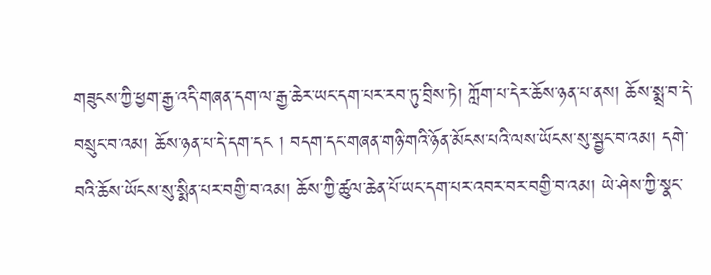གཟུངས་ཀྱི་ཕྱག་རྒྱ་འདི་གཞན་དག་ལ་རྒྱ་ཆེར་ཡང་དག་པར་རབ་ཏུ་བྲིས་ཏེ། ཀློག་པ་དེར་ཆོས་ཉན་པ་ནས། ཆོས་སྨྲ་བ་དེ་བསྲུང་བ་འམ། ཆོས་ཉན་པ་དེ་དག་དང ། བདག་དང་གཞན་གཉི་གའི་ཉོན་མོངས་པའི་ལས་ཡོངས་སུ་སྦྱང་བ་འམ། དགེ་བའི་ཆོས་ཡོངས་སུ་སྨིན་པར་བགྱི་བ་འམ། ཆོས་ཀྱི་ཚུལ་ཆེན་པོ་ཡང་དག་པར་འབར་བར་བགྱི་བ་འམ། ཡེ་ཤེས་ཀྱི་སྣང་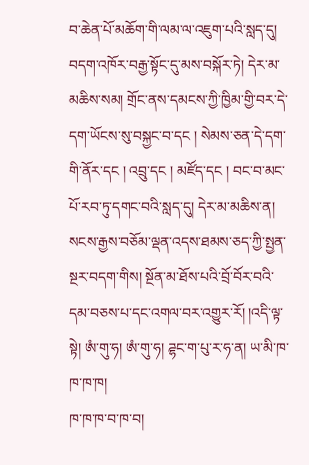བ་ཆེན་པོ་མཆོག་གི་ལམ་ལ་འཇུག་པའི་སླད་དུ། བདག་འཁོར་བརྒྱ་སྟོང་དུ་མས་བསྐོར་ཏེ། དེར་མ་མཆིས་སམ། གྲོང་ནས་དམངས་ཀྱི་ཁྱིམ་གྱི་བར་དེ་དག་ཡོངས་སུ་བསྐྱང་བ་དང ། སེམས་ཅན་དེ་དག་གི་ནོར་དང ། འབྲུ་དང ། མཛོད་དང ། བང་བ་མང་པོ་རབ་ཏུ་དགང་བའི་སླད་དུ། དེར་མ་མཆིས་ན། སངས་རྒྱས་བཅོམ་ལྡན་འདས་ཐམས་ཅད་ཀྱི་སྤྱན་སྔར་བདག་གིས། སྔོན་མ་ཐོས་པའི་བྲོ་བོར་བའི་དམ་བཅས་པ་དང་འགལ་བར་འགྱུར་རོ། །འདི་ལྟ་སྟེ། ཨཾ་གུ་ཧ། ཨཾ་གུ་ཧ། ཌྷང་ག་པུ་ར་ཧ་ན། ཡ་མི་ཁ་ཁ་ཁ་ཁ།
ཁ་ཁ་ཁ་བ་ཁ་བ།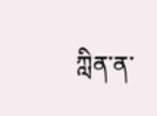ཀླིན་ན་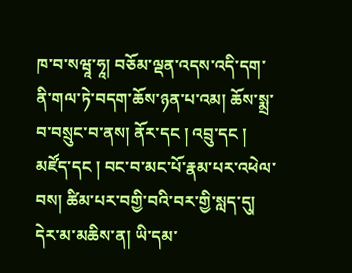ཁ་བ་སཝཱ་ཧཱ། བཅོམ་ལྡན་འདས་འདི་དག་ནི་གལ་ཏེ་བདག་ཆོས་ཉན་པ་འམ། ཆོས་སྨྲ་བ་བསྲུང་བ་ནས། ནོར་དང ། འབྲུ་དང ། མཛོད་དང ། བང་བ་མང་པོ་རྣམ་པར་འཕེལ་བས། ཚིམ་པར་བགྱི་བའི་བར་གྱི་སླད་དུ། དེར་མ་མཆིས་ན། ཡི་དམ་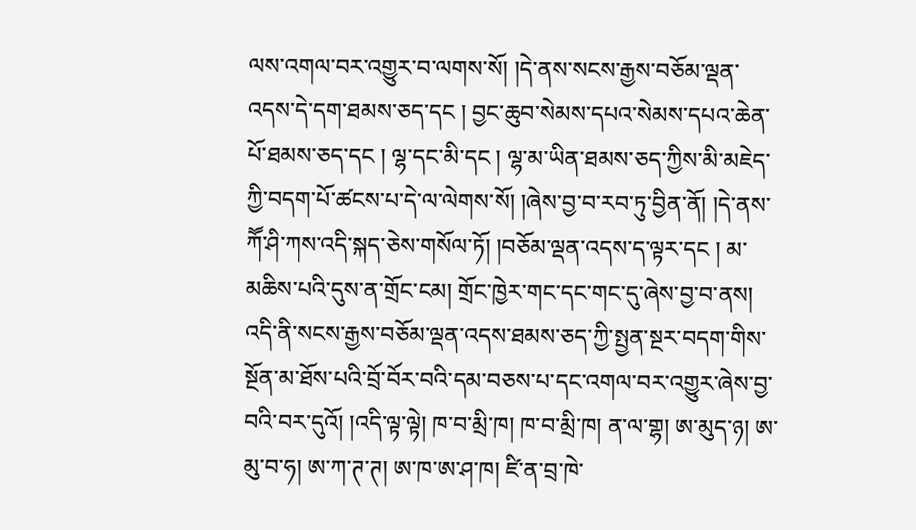ལས་འགལ་བར་འགྱུར་བ་ལགས་སོ། །དེ་ནས་སངས་རྒྱས་བཅོམ་ལྡན་འདས་དེ་དག་ཐམས་ཅད་དང ། བྱང་ཆུབ་སེམས་དཔའ་སེམས་དཔའ་ཆེན་པོ་ཐམས་ཅད་དང ། ལྷ་དང་མི་དང ། ལྷ་མ་ཡིན་ཐམས་ཅད་ཀྱིས་མི་མཇེད་ཀྱི་བདག་པོ་ཚངས་པ་དེ་ལ་ལེགས་སོ། །ཞེས་བྱ་བ་རབ་ཏུ་བྱིན་ནོ། །དེ་ནས་ཀཽ་ཤི་ཀས་འདི་སྐད་ཅེས་གསོལ་ཏོ། །བཅོམ་ལྡན་འདས་ད་ལྟར་དང ། མ་མཆིས་པའི་དུས་ན་གྲོང་ངམ། གྲོང་ཁྱེར་གང་དང་གང་དུ་ཞེས་བྱ་བ་ནས། འདི་ནི་སངས་རྒྱས་བཅོམ་ལྡན་འདས་ཐམས་ཅད་ཀྱི་སྤྱན་སྔར་བདག་གིས་སྔོན་མ་ཐོས་པའི་བྲོ་བོར་བའི་དམ་བཅས་པ་དང་འགལ་བར་འགྱུར་ཞེས་བྱ་བའི་བར་དུའོ། །འདི་ལྟ་ལྟེ། ཁ་བ་མྲི་ཁ། ཁ་བ་མྲི་ཁ། ན་ལ་གྷ། ཨ་མུད་ཉ། ཨ་མུ་བ་ཧ། ཨ་ཀ་ཊ་ཊ། ཨ་ཁ་ཨ་ཤ་ཁ། ཛི་ན་བྲ་ཁེ་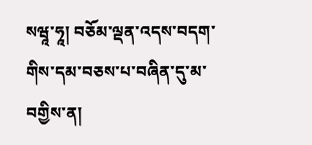སཝཱ་ཧཱ། བཅོམ་ལྡན་འདས་བདག་གིས་དམ་བཅས་པ་བཞིན་དུ་མ་བགྱིས་ན།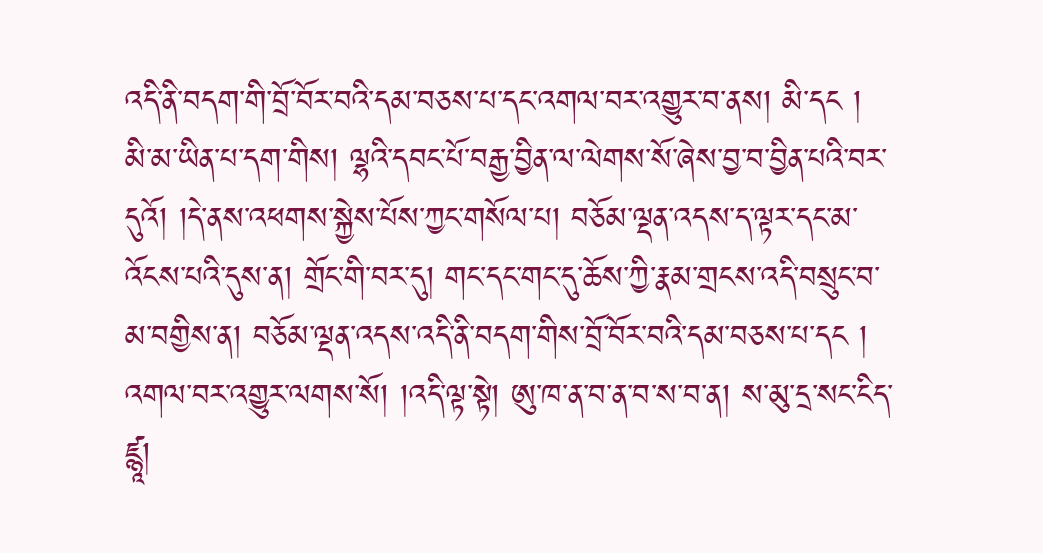འདི་ནི་བདག་གི་བྲོ་བོར་བའི་དམ་བཅས་པ་དང་འགལ་བར་འགྱུར་བ་ནས། མི་དང ། མི་མ་ཡིན་པ་དག་གིས། ལྷའི་དབང་པོ་བརྒྱ་བྱིན་ལ་ལེགས་སོ་ཞེས་བྱ་བ་བྱིན་པའི་བར་དུའོ། །དེ་ནས་འཕགས་སྐྱེས་པོས་ཀྱང་གསོལ་པ། བཅོམ་ལྡན་འདས་ད་ལྟར་དང་མ་འོངས་པའི་དུས་ན། གྲོང་གི་བར་དུ། གང་དང་གང་དུ་ཆོས་ཀྱི་རྣམ་གྲངས་འདི་བསྲུང་བ་མ་བགྱིས་ན། བཅོམ་ལྡན་འདས་འདི་ནི་བདག་གིས་བྲོ་བོར་བའི་དམ་བཅས་པ་དང ། འགལ་བར་འགྱུར་ལགས་སོ། །འདི་ལྟ་སྟེ། ཨུ་ཁ་ན་བ་ན་བ་ས་བ་ན། ས་མུ་དྲ་སང་ངིད་ཛྙཱ།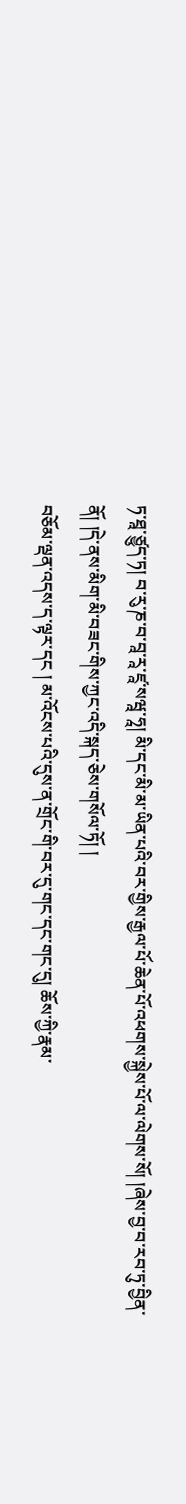ཏ་ཐཱ་ཙྱུད་ཏ། བ་རུ་ཎ་བ་བཱ་རཱ་ཛཱ་སཝཱ་ཧཱ། མི་དང་མི་མ་ཡིན་པའི་བར་གྱིས་རྒྱལ་པོ་ཆེན་པོ་འཕགས་སྐྱེས་པོ་ལ་ལེགས་སོ། །ཞེས་བྱ་བ་རབ་ཏུ་བྱིན་ནོ། །དེ་ནས་མིག་མི་བཟང་གིས་ཀྱང་འདི་སྐད་ཅེས་གསོལ་ཏོ། །
བཅོམ་ལྡན་འདས་ད་ལྟར་དང ། མ་འོངས་པའི་དུས་ན་གྲོང་གི་བར་དུ་གང་དང་གང་དུ། ཆོས་ཀྱི་རྣམ་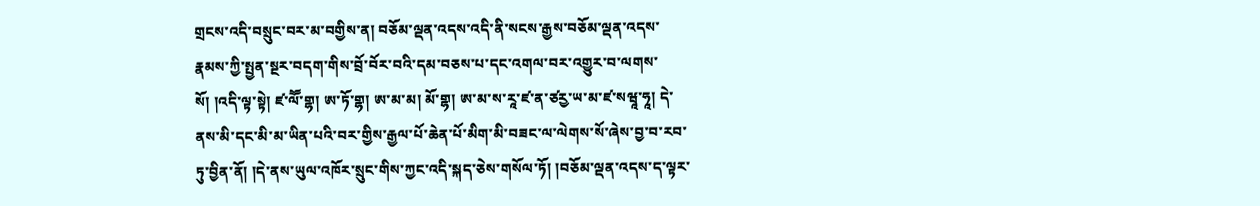གྲངས་འདི་བསྲུང་བར་མ་བགྱིས་ན། བཅོམ་ལྡན་འདས་འདི་ནི་སངས་རྒྱས་བཅོམ་ལྡན་འདས་རྣམས་ཀྱི་སྤྱན་སྔར་བདག་གིས་བྲོ་བོར་བའི་དམ་བཅས་པ་དང་འགལ་བར་འགྱུར་བ་ལགས་སོ། །འདི་ལྟ་སྟེ། ཛ་ལཽ་གྷ། ཨ་ཏོ་གྷ། ཨ་མ་མ། མོ་གྷ། ཨ་མ་ས་རཱ་ཛ་ན་ཙརྱ་ཡ་མ་ཛ་སཝཱ་ཧཱ། དེ་ནས་མི་དང་མི་མ་ཡིན་པའི་བར་གྱིས་རྒྱལ་པོ་ཆེན་པོ་མིག་མི་བཟང་ལ་ལེགས་སོ་ཞེས་བྱ་བ་རབ་ཏུ་བྱིན་ནོ། །དེ་ནས་ཡུལ་འཁོར་སྲུང་གིས་ཀྱང་འདི་སྐད་ཅེས་གསོལ་ཏོ། །བཅོམ་ལྡན་འདས་ད་ལྟར་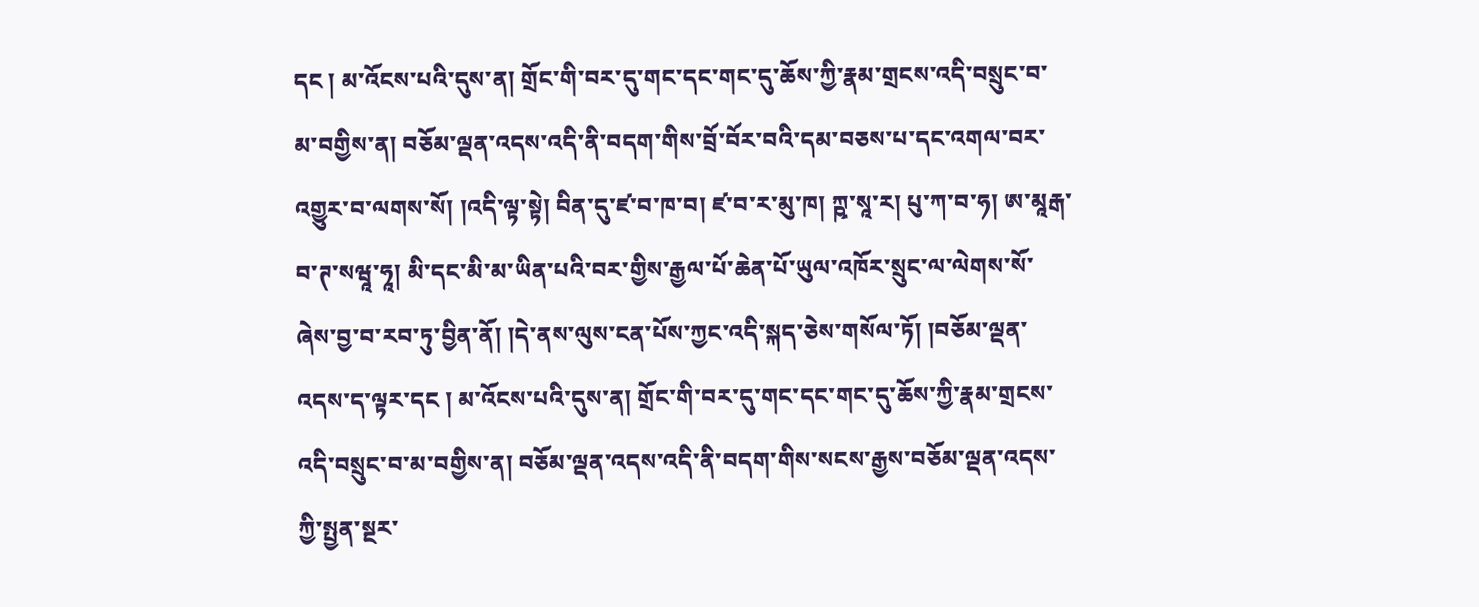དང ། མ་འོངས་པའི་དུས་ན། གྲོང་གི་བར་དུ་གང་དང་གང་དུ་ཆོས་ཀྱི་རྣམ་གྲངས་འདི་བསྲུང་བ་མ་བགྱིས་ན། བཅོམ་ལྡན་འདས་འདི་ནི་བདག་གིས་བྲོ་བོར་བའི་དམ་བཅས་པ་དང་འགལ་བར་འགྱུར་བ་ལགས་སོ། །འདི་ལྟ་སྟེ། བིན་དུ་ཛ་བ་ཁ་བ། ཛ་བ་ར་མུ་ཁ། ཀྵ་སཱ་ར། པུ་ཀ་བ་ཧ། ཨ་མཱརྒ་བ་ཊ་སཝཱ་ཧཱ། མི་དང་མི་མ་ཡིན་པའི་བར་གྱིས་རྒྱལ་པོ་ཆེན་པོ་ཡུལ་འཁོར་སྲུང་ལ་ལེགས་སོ་ཞེས་བྱ་བ་རབ་ཏུ་བྱིན་ནོ། །དེ་ནས་ལུས་ངན་པོས་ཀྱང་འདི་སྐད་ཅེས་གསོལ་ཏོ། །བཅོམ་ལྡན་འདས་ད་ལྟར་དང ། མ་འོངས་པའི་དུས་ན། གྲོང་གི་བར་དུ་གང་དང་གང་དུ་ཆོས་ཀྱི་རྣམ་གྲངས་འདི་བསྲུང་བ་མ་བགྱིས་ན། བཅོམ་ལྡན་འདས་འདི་ནི་བདག་གིས་སངས་རྒྱས་བཅོམ་ལྡན་འདས་ཀྱི་སྤྱན་སྔར་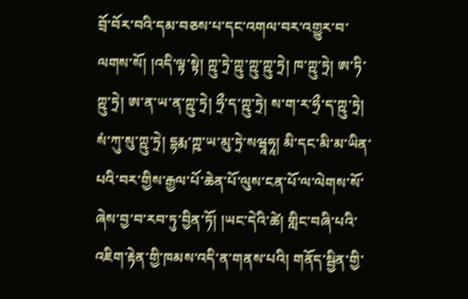བྲོ་བོར་བའི་དམ་བཅས་པ་དང་འགལ་བར་འགྱུར་བ་ལགས་སོ། །འདི་ལྟ་སྟེ། ཀྵུ་ཏྲེ་ཀྵུ་ཀྵུ་ཀྵུ་ཏྲེ། ཁ་ཀྵུ་ཏྲེ། ཨ་ཏི་ཀྵུ་ཏྲེ། ཨ་ན་ཡ་ན་ཀྵུ་ཏྲེ། ཧྲྀ་ད་ཀྵུ་ཏྲེ། ས་ག་ར་ཧྲྀ་ད་ཀྵུ་ཏྲེ། སཾ་ཀུ་སུ་ཀྵུ་ཏྲེ། དྷརྨ་ཀྵ་ཡ་མུ་ཏྲེ་སཝཱཧཱ། མི་དང་མི་མ་ཡིན་པའི་བར་གྱིས་རྒྱལ་པོ་ཆེན་པོ་ལུས་ངན་པོ་ལ་ལེགས་སོ་ཞེས་བྱ་བ་རབ་ཏུ་བྱིན་ཏོ། །ཡང་དེའི་ཚེ། གླིང་བཞི་པའི་འཇིག་རྟེན་གྱི་ཁམས་འདི་ན་གནས་པའི། གནོད་སྦྱིན་གྱི་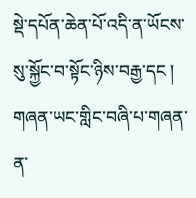སྡེ་དཔོན་ཆེན་པོ་འདི་ན་ཡོངས་སུ་སྐྱོང་བ་སྟོང་ཉིས་བརྒྱ་དང ། གཞན་ཡང་གླིང་བཞི་པ་གཞན་ན་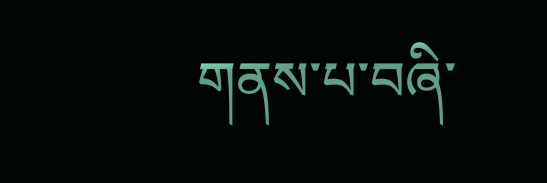གནས་པ་བཞི་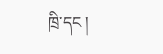ཁྲི་དང །